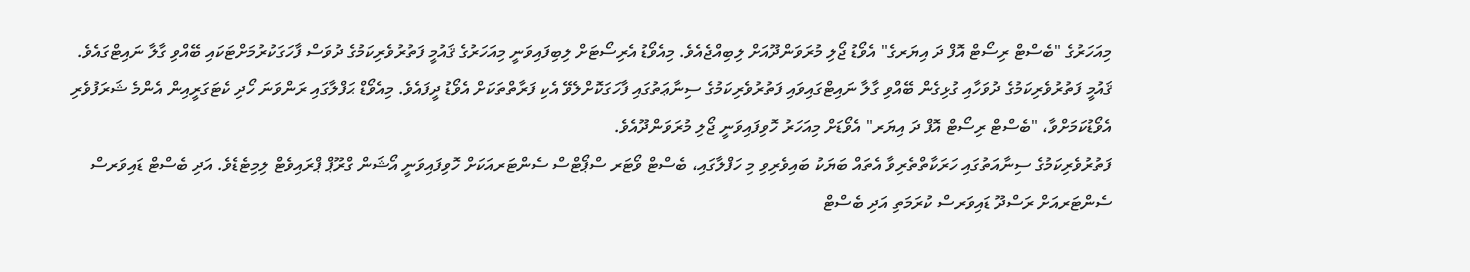މިއަހަރުގެ "ބެސްޓް ރިސޯޓް އޮފް ދަ އިޔަރގެ" އެވޯޑު ޖޯލި މުރަވަންދޫއަށް ލިބިއްޖެއެވެ. މިއެވޯޑު އެރިސޯޓަށް ލިބިފައިވަނީ މިއަހަރުގެ ޤައުމީ ފަތުރުވެރިކަމުގެ ދުވަސް ފާހަގަކުރުމަށްޓަކައި ބޭއްވި ގާލާ ނައިޓްގައެވެ.
ޤައުމީ ފަތުރުވެރިކަމުގެ ދުވަހާއި ގުޅިގެން ބޭއްވި ގާލާ ނައިޓްގައިވައި ފަތުރުވެރިކަމުގެ ސިނާޢަތުގައި ފާހަގަކޮށްލެވޭ އެކި ފަރާތްތަކަށް އެވޯޑު ދީފައެވެ. މިއެވޯޑް ޙަފްލާގައި ރަންވަނަ ހޯދި ކެޓަގަރީއިން އެންމެ ޝަރަފުވެރި އެވޯޑުކަމަށްވާ، "ބެސްޓް ރިސޯޓް އޮފް ދަ އިޔަރ" އެވޯޑަށް މިއަހަރު ހޮވިފައިވަނީ ޖޯލި މުރަވަންދޫއެވެ.
ފަތުރުވެރިކަމުގެ ސިނާއަތުގައި ހަރަކާތްތެރިވާ އެތައް ބަޔަކު ބައިވެރިވި މި ހަފްލާގައި، ބެސްޓް ވޯޓަރ ސްޕޯޓްސް ސެންޓަރއަކަށް ހޮވިފައިވަނީ އޯޝަން ގްރޫޕް ޕްރައިވެޓް ލިމިޓެޑެވެ. އަދި ބެސްޓް ޑައިވަރސް ސެންޓަރއަށް ރަސްދޫ ޑައިވަރސް ކުރަމަތި އަދި ބެސްޓް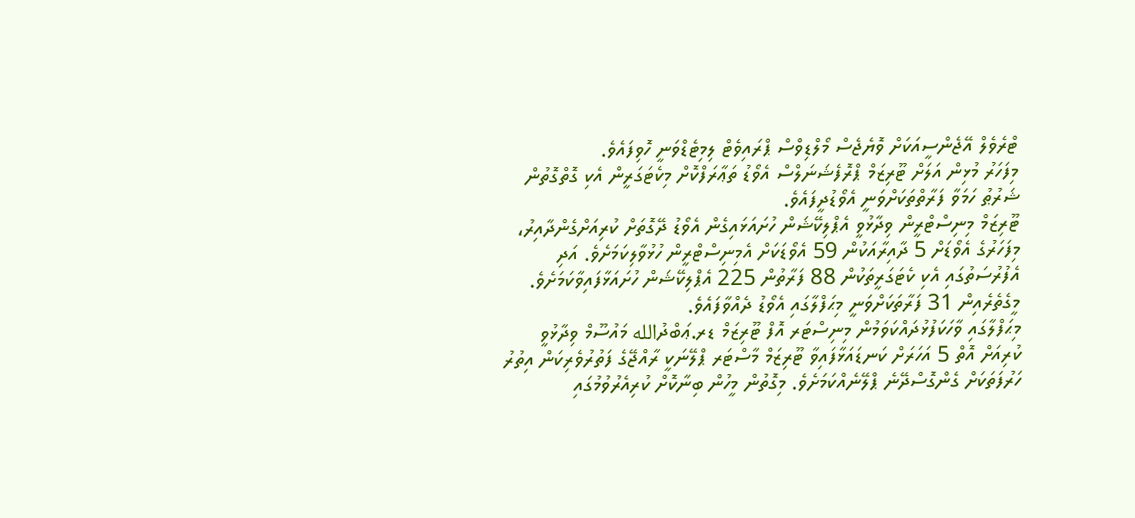ޓްރެވެލް އޭޖެންސީއަކަށް ވޮޔެޖެސް މޯލްޑިވްސް ޕްރައިވެޓް ލިމިޓެޑްވަނީ ހޮވިފައެވެ.
މިފަހަރު މުޅިން އަލަށް ޓޫރިޒަމް ޕްރޮފެޝަނަލްސް އެވޯޑު ތަޢާރަފްކޮށް މިކެޓަގަރީން އެކި ގޮތްގޮތުން ޝަރުޠު ހަމަވާ ފަރާތްތަކަށްވަނީ އެވޯޑުދީފައެވެ.
ޓޫރިޒަމް މިނިސްޓްރީން ވިދާޅުވީ އެޕްލިކޭޝަން ހުށައަޅައިގެން އެވޯޑު ދޭގޮތަށް ކުރިއަށްގެންދާއިރު، މިފަހަރުގެ އެވޯޑަށް 5 ދާއިރާއަކުން 59 އެވޯޑަކަށް އެމިނިސްޓްރީން ހުޅުވާލިކަމަށެވެ. އަދި އެފުރުސަތުގައި އެކި ކެޓަގަރީތަކުން 88 ފަރާތުން 225 އެޕްލިކޭޝަން ހުށައަޅާފައިވާކަމަށެވެ. މީގެތެރެއިން 31 ފަރާތަކަށްވަނީ މިޙަފްލާގައި އެވޯޑު ދެއްވާފައެވެ.
މިޙަފްލާގައި ވާހަކަފުޅުދައްކަވަމުން މިނިސްޓަރ އޮފް ޓޫރިޒަމް ޑރ.ޢަބްދުالله މައުސޫމް ވިދާޅުވީ ކުރިއަށް އޮތް 5 އަހަރަށް ކަނޑައަޅާފައިވާ ޓޫރިޒަމް މާސްޓަރ ޕްލޭނަކީ ރާއްޖޭގެ ފަތުރުވެރިކަން އިތުރު ހަރުފަތަކަށް ގެންގޮސްދޭނެ ޕްލޭނެއްކަމަށެވެ. މިގޮތުން މީހުން ބިނާކޮށް ކުރިއެރުވުމުގައި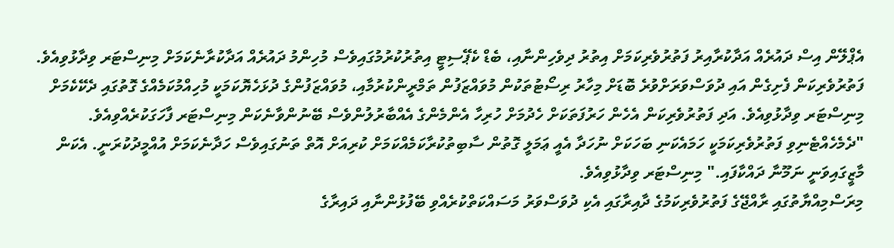އެޕްލޭން އިސް ދައުރެއް އަދާކުރާއިރު ފަތުރުވެރިކަމަށް އިތުރު ދިވެހިންނާއި، ބެޑް ކެޕޭސިޓީ އިތުރުކުރުމުގައިވެސް މުހިންމު ދައުރެއް އަދާކުރާނެކަމަށް މިނިސްޓަރ ވިދާޅުވިއެވެ.
ފަތުރުވެރިކަން ފެށިގެން އައި ދުވަސްވަރަށްވުރެ ބޮޑަށް މިހާރު ރިސޯޓުތަކުން މުވައްޒަފުން ތަމްރީންކުރުމާއި، މުވައްޒަފުންގެ ދުޅަހެޔޮކަމަކީ މުހިއްމުކަމެއްގެ ގޮތުގައި ދެކޭކެމަށް މިނިސްޓަރ ވިދާޅުވިއެވެ. އަދި ފަތުރުވެރިކަން އެހެން ހަރުފަތަކަށް ހެދުމަށް ހުރިހާ އެންމެންގެ އެއްބާރުލުންވެސް ބޭނުންވާނެކަން މިނިސްޓަރ ފާހަގަކުރެއްވިއެވެ.
"ދެމެހެއްޓެނިވި ފަތުރުވެރިކަމަކީ ހަމައެކަނި ބަހަކަށް ނުހަދާ އެއީ ޢަމަލީ ގޮތުން ސާބިތުކުރާކަމެއްކަމަށް ކުރިއަށް އޮތް ތަނުގައިވެސް ހަދާނެކަމަށް އުއްމީދުކުރަނީ. އެކަން މާޒީގައިވަނީ ނަމޫނާ ދައްކާފައި." މިނިސްޓަރ ވިދާޅުވިއެވެ.
މިރަސްމިއްޔާތުގައި ރާއްޖޭގެ ފަތުރުވެރިކަމުގެ ދާއިރާގައި އެކި ދުވަސްވަރު މަސައްކަތްކުރެއްވި ބޭފުޅުންނާއި ދައިރާގެ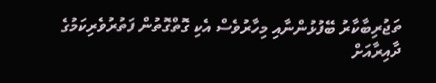ތަޖުރިބާކާރު ބޭފުޅުންނާއި މިހާރުވެސް އެކި ގޮތްގޮތުން ފަތުރުވެރިކަމުގެ ދާއިރާއަށް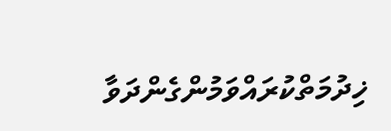ޚިދުމަތްކުރައްވަމުންގެންދަވާ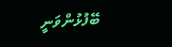ބޭފުޅުންވަނީ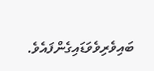ބައިވެރިވެވަޑައިގެންފައެވެ.